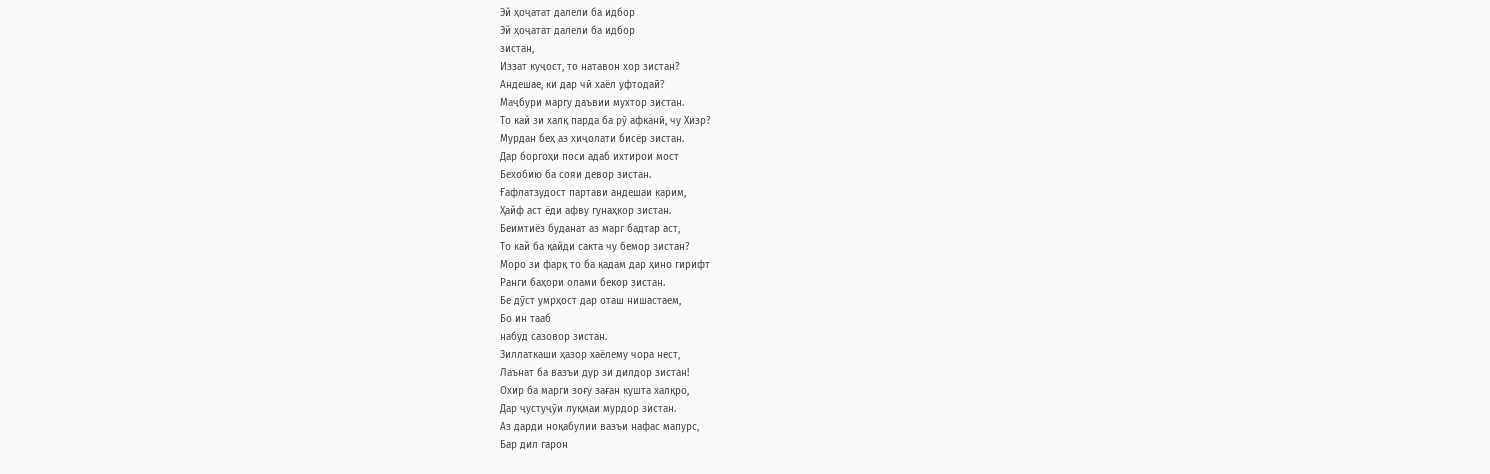Эй ҳоҷатат далели ба идбор
Эй ҳоҷатат далели ба идбор
зистан,
Иззат куҷост, то натавон хор зистан?
Андешае, ки дар чӣ хаёл уфтодаӣ?
Маҷбури маргу даъвии мухтор зистан.
То кай зи халқ парда ба рӯ афканӣ, чу Хизр?
Мурдан беҳ аз хиҷолати бисёр зистан.
Дар боргоҳи поси адаб ихтирои мост
Бехобию ба сояи девор зистан.
Ғафлатзудост партави андешаи карим,
Ҳайф аст ёди афву гунаҳкор зистан.
Беимтиёз буданат аз марг бадтар аст,
То кай ба қайди сакта чу бемор зистан?
Моро зи фарқ то ба қадам дар ҳино гирифт
Ранги баҳори олами бекор зистан.
Бе дӯст умрҳост дар оташ нишастаем,
Бо ин тааб
набуд сазовор зистан.
Зиллаткаши ҳазор хаёлему чора нест,
Лаънат ба вазъи дур зи дилдор зистан!
Охир ба марги зоғу заған кушта халқро,
Дар ҷустуҷӯи луқмаи мурдор зистан.
Аз дарди ноқабулии вазъи нафас мапурс,
Бар дил гарон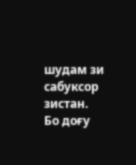шудам зи сабуксор
зистан.
Бо доғу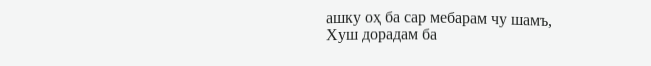ашку оҳ ба сар мебарам чу шамъ,
Хуш дорадам ба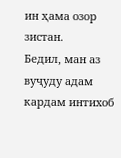ин ҳама озор зистан.
Бедил, ман аз вуҷуду адам кардам интихоб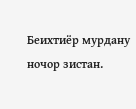Беихтиёр мурдану ночор зистан.